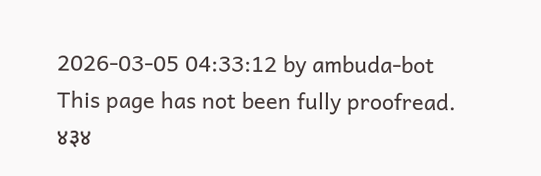2026-03-05 04:33:12 by ambuda-bot
This page has not been fully proofread.
४३४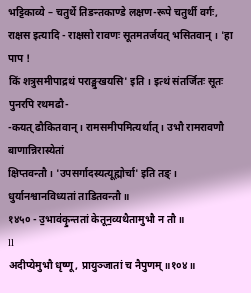भट्टिकाव्ये – चतुर्थे तिङन्तकाण्डे लक्षण-रूपे चतुर्थी वर्गः,
राक्षस इत्यादि - राक्षसो रावणः सूतमतर्जयत् भसितवान् । 'हा पाप !
किं शत्रुसमीपाद्रथं पराङ्मुखयसि' इति । इत्थं संतर्जितः सूतः पुनरपि रथमढौ-
-कयत् ढौकितवान् । रामसमीपमित्यर्थात् । उभौ रामरावणौ बाणान्निरास्येतां
क्षिप्तवन्तौ । 'उपसर्गादस्यत्यूह्मोर्चा' इति तङ् । धुर्यानश्वानविध्यतां ताडितवन्तौ ॥
१४५० - उ॒भाव॑कृ॒न्ततां केतून॒व्यथैतामुभौ न तौ ॥
ll
अदीप्येमुभौ धृष्णू, प्रायुञ्जातां च नैपुणम्॥१०४॥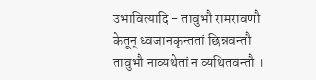उभावित्यादि - तावुभौ रामरावणौ केतून् ध्वजानकृन्ततां छिन्नवन्तौ
तावुभौ नाव्यथेतां न व्यथितवन्तौ ।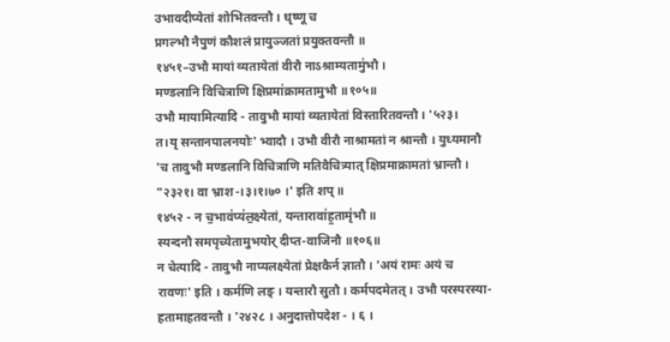उभावदीप्येतां शोभितवन्तौ । धृष्णू च
प्रगल्भौ नैपुणं कौशलं प्रायुञ्जतां प्रयुक्तवन्तौ ॥
१४५१–उभौ मायां व्यतायेतां वीरौ नाऽश्राम्यतामु॑भौ ।
मण्डलानि विचित्राणि क्षिप्रमा॑क्रामतामुभौ ॥१०५॥
उभौ मायामित्यादि - तावुभौ मायां व्यतायेतां विस्तारितवन्तौ । '५२३।
त।यृ सन्तानपालनयोः' भ्वादौ । उभौ वीरौ नाश्रामतां न श्रान्तौ । युध्यमानौ
'च तावुभौ मण्डलानि विचित्राणि मतिवैचित्र्यात् क्षिप्रमाक्रामतां भ्रान्तौ ।
"२३२१। वा भ्राश-।३।१।७० ।' इति शप् ॥
१४५२ - न च॒भाव॑प्य॑ल॒क्ष्येतां, यन्तारावा॑ह॒तामृ॑भौ ॥
स्यन्दनौ समपृच्येतामुभयोर् दीप्त-वाजिनौ ॥१०६॥
न चेत्यादि - तावुभौ नाप्यलक्ष्येतां प्रेक्षकैर्न ज्ञातौ । 'अयं रामः अयं च
रावणः' इति । कर्मणि लङ् । यन्तारौ सुतौ । कर्मपदमेतत् । उभौ परस्परस्या-
हतामाहतवन्तौ । '२४२८ । अनुदात्तोपदेश - । ६ ।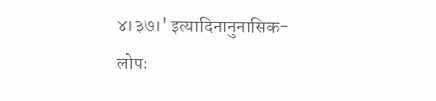४।३७।' इत्यादिनानुनासिक-
लोपः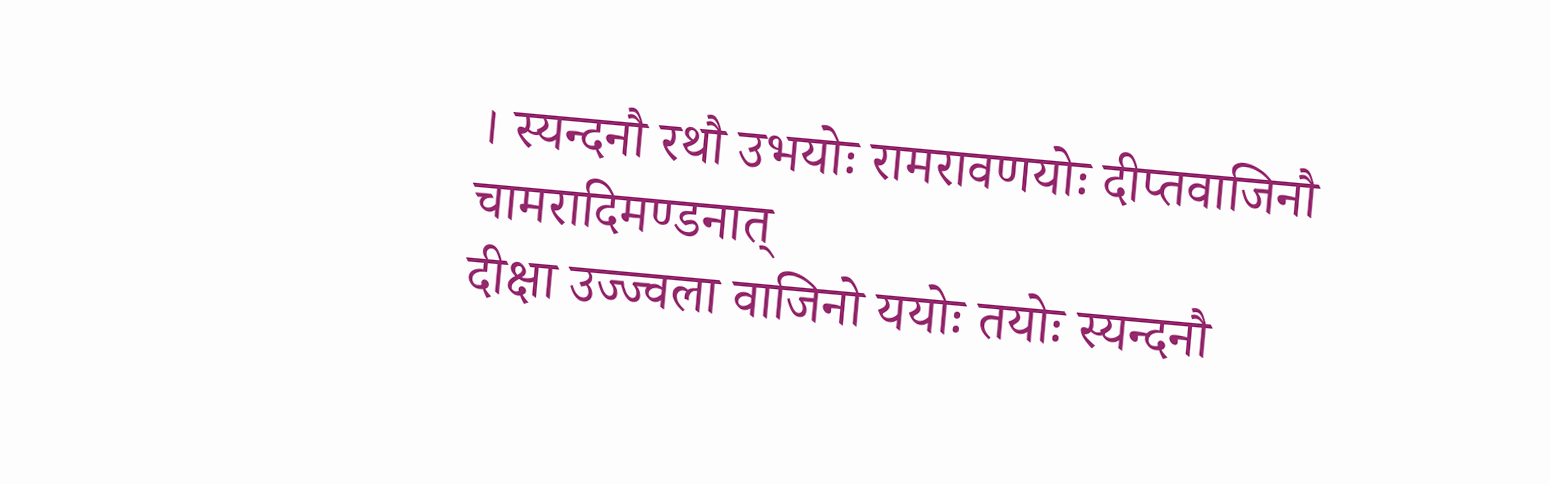। स्यन्दनौ रथौ उभयोः रामरावणयोः दीप्तवाजिनौ चामरादिमण्डनात्
दीक्षा उज्ज्वला वाजिनो ययोः तयोः स्यन्दनौ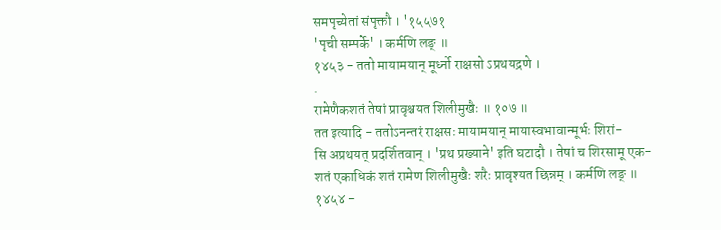समपृच्येतां संपृक्तौ । '१५५७१
'पृची सम्पर्के' । कर्मणि लङ् ॥
१४५३ - ततो मायामयान् मूर्ध्नो राक्षसो ऽप्रथयद्रणे ।
.
रामेणैकशतं तेषां प्रावृश्चयत शिलीमुखैः ॥ १०७ ॥
तत इत्यादि - ततोऽनन्तरं राक्षसः मायामयान् मायास्वभावान्मूर्भः शिरां-
सि अप्रथयत् प्रदर्शितवान् । 'प्रथ प्रख्याने' इति घटादौ । तेषां च शिरसामू एक-
शतं एकाधिकं शतं रामेण शिलीमुखैः शरैः प्रावृश्यत छिन्नम् । कर्मणि लङ् ॥
१४५४ -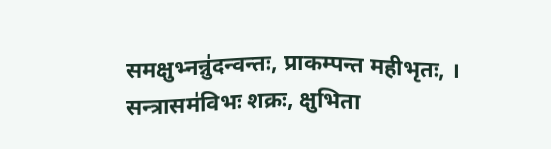समक्षुभ्नन्नु॑दन्वन्तः, प्राकम्पन्त महीभृतः, ।
सन्त्रासम॑विभः शक्रः, क्षुभिता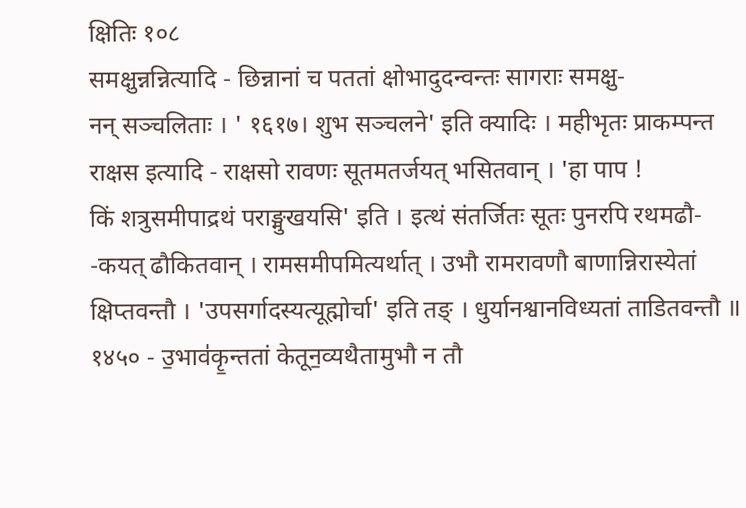क्षितिः १०८
समक्षुन्नन्नित्यादि - छिन्नानां च पततां क्षोभादुदन्वन्तः सागराः समक्षु-
नन् सञ्चलिताः । ' १६१७। शुभ सञ्चलने' इति क्यादिः । महीभृतः प्राकम्पन्त
राक्षस इत्यादि - राक्षसो रावणः सूतमतर्जयत् भसितवान् । 'हा पाप !
किं शत्रुसमीपाद्रथं पराङ्मुखयसि' इति । इत्थं संतर्जितः सूतः पुनरपि रथमढौ-
-कयत् ढौकितवान् । रामसमीपमित्यर्थात् । उभौ रामरावणौ बाणान्निरास्येतां
क्षिप्तवन्तौ । 'उपसर्गादस्यत्यूह्मोर्चा' इति तङ् । धुर्यानश्वानविध्यतां ताडितवन्तौ ॥
१४५० - उ॒भाव॑कृ॒न्ततां केतून॒व्यथैतामुभौ न तौ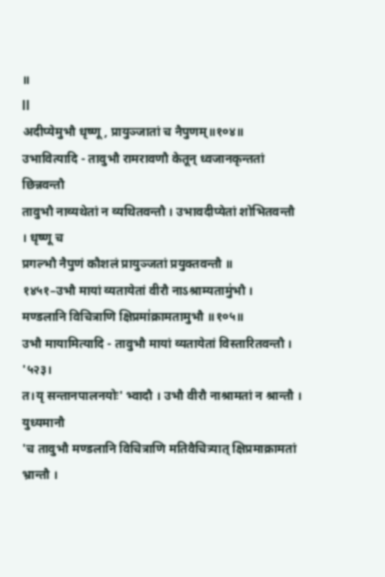॥
ll
अदीप्येमुभौ धृष्णू, प्रायुञ्जातां च नैपुणम्॥१०४॥
उभावित्यादि - तावुभौ रामरावणौ केतून् ध्वजानकृन्ततां छिन्नवन्तौ
तावुभौ नाव्यथेतां न व्यथितवन्तौ । उभावदीप्येतां शोभितवन्तौ । धृष्णू च
प्रगल्भौ नैपुणं कौशलं प्रायुञ्जतां प्रयुक्तवन्तौ ॥
१४५१–उभौ मायां व्यतायेतां वीरौ नाऽश्राम्यतामु॑भौ ।
मण्डलानि विचित्राणि क्षिप्रमा॑क्रामतामुभौ ॥१०५॥
उभौ मायामित्यादि - तावुभौ मायां व्यतायेतां विस्तारितवन्तौ । '५२३।
त।यृ सन्तानपालनयोः' भ्वादौ । उभौ वीरौ नाश्रामतां न श्रान्तौ । युध्यमानौ
'च तावुभौ मण्डलानि विचित्राणि मतिवैचित्र्यात् क्षिप्रमाक्रामतां भ्रान्तौ ।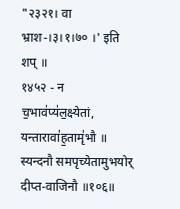"२३२१। वा भ्राश-।३।१।७० ।' इति शप् ॥
१४५२ - न च॒भाव॑प्य॑ल॒क्ष्येतां, यन्तारावा॑ह॒तामृ॑भौ ॥
स्यन्दनौ समपृच्येतामुभयोर् दीप्त-वाजिनौ ॥१०६॥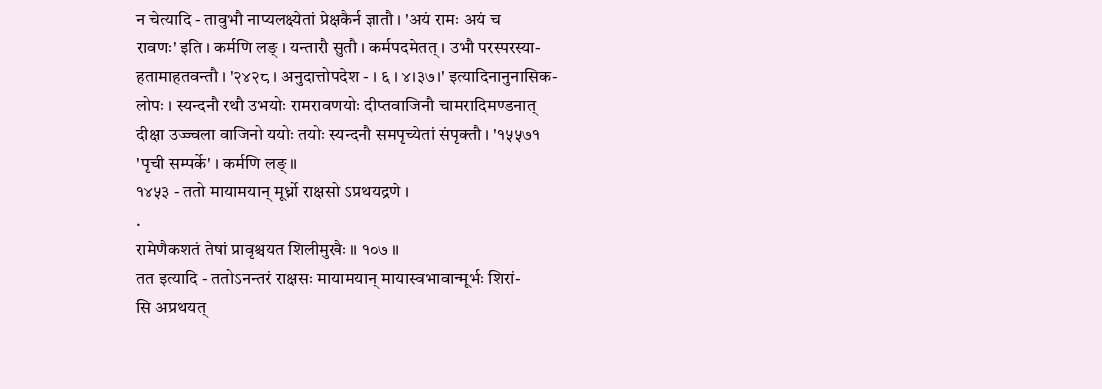न चेत्यादि - तावुभौ नाप्यलक्ष्येतां प्रेक्षकैर्न ज्ञातौ । 'अयं रामः अयं च
रावणः' इति । कर्मणि लङ् । यन्तारौ सुतौ । कर्मपदमेतत् । उभौ परस्परस्या-
हतामाहतवन्तौ । '२४२८ । अनुदात्तोपदेश - । ६ । ४।३७।' इत्यादिनानुनासिक-
लोपः । स्यन्दनौ रथौ उभयोः रामरावणयोः दीप्तवाजिनौ चामरादिमण्डनात्
दीक्षा उज्ज्वला वाजिनो ययोः तयोः स्यन्दनौ समपृच्येतां संपृक्तौ । '१५५७१
'पृची सम्पर्के' । कर्मणि लङ् ॥
१४५३ - ततो मायामयान् मूर्ध्नो राक्षसो ऽप्रथयद्रणे ।
.
रामेणैकशतं तेषां प्रावृश्चयत शिलीमुखैः ॥ १०७ ॥
तत इत्यादि - ततोऽनन्तरं राक्षसः मायामयान् मायास्वभावान्मूर्भः शिरां-
सि अप्रथयत्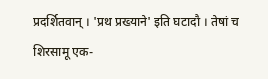प्रदर्शितवान् । 'प्रथ प्रख्याने' इति घटादौ । तेषां च शिरसामू एक-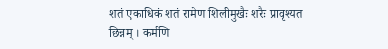शतं एकाधिकं शतं रामेण शिलीमुखैः शरैः प्रावृश्यत छिन्नम् । कर्मणि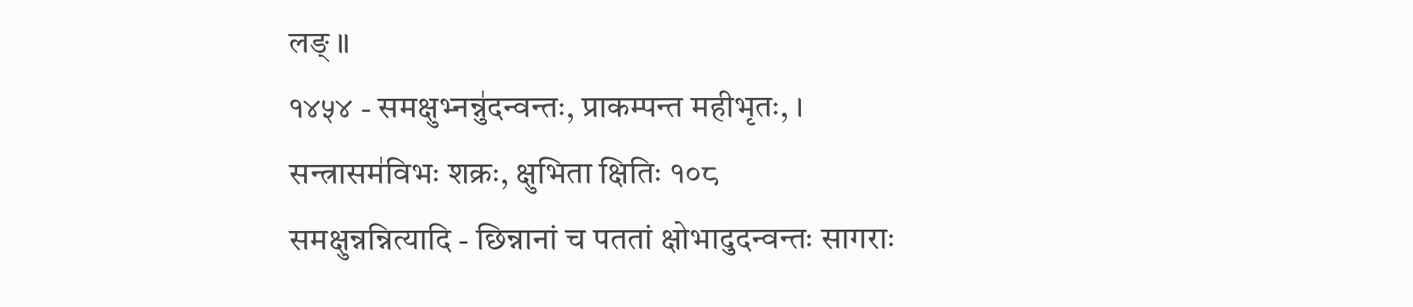लङ् ॥
१४५४ - समक्षुभ्नन्नु॑दन्वन्तः, प्राकम्पन्त महीभृतः, ।
सन्त्रासम॑विभः शक्रः, क्षुभिता क्षितिः १०८
समक्षुन्नन्नित्यादि - छिन्नानां च पततां क्षोभादुदन्वन्तः सागराः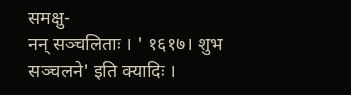समक्षु-
नन् सञ्चलिताः । ' १६१७। शुभ सञ्चलने' इति क्यादिः ।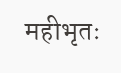महीभृतः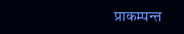प्राकम्पन्त